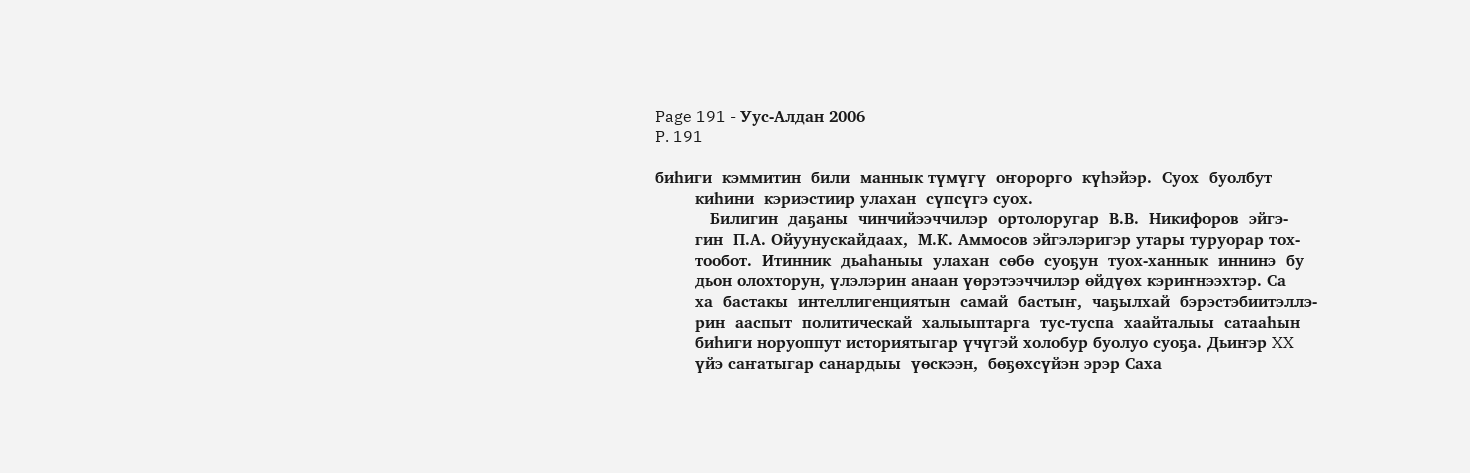Page 191 - Уус-Алдан 2006
P. 191

биһиги  кэммитин  били  маннык түмүгү  оҥорорго  күһэйэр.  Суох  буолбут
        киһини  кэриэстиир улахан  сүпсүгэ суох.
           Билигин  даҕаны  чинчийээччилэр  ортолоругар  В.В.  Никифоров  эйгэ-
        гин  П.А. Ойуунускайдаах,  М.К. Аммосов эйгэлэригэр утары туруорар тох-
        тообот.  Итинник  дьаһаныы  улахан  сөбө  суоҕун  туох-ханнык  иннинэ  бу
        дьон олохторун, үлэлэрин анаан үөрэтээччилэр өйдүөх кэриҥнээхтэр. Са
        ха  бастакы  интеллигенциятын  самай  бастыҥ,  чаҕылхай  бэрэстэбиитэллэ-
        рин  ааспыт  политическай  халыыптарга  тус-туспа  хаайталыы  сатааһын
        биһиги норуоппут историятыгар үчүгэй холобур буолуо суоҕа. Дьиҥэр XX
        үйэ саҥатыгар санардыы  үөскээн,  бөҕөхсүйэн эрэр Саха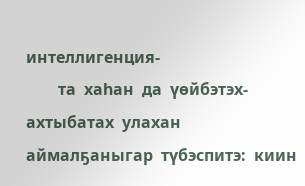интеллигенция-
        та  хаһан  да  үөйбэтэх-ахтыбатах  улахан  аймалҕаныгар  түбэспитэ:  киин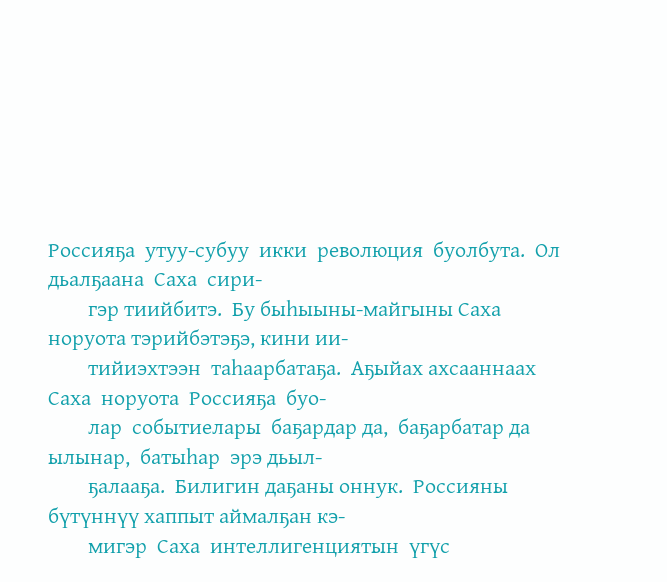Россияҕа  утуу-субуу  икки  революция  буолбута.  Ол дьалҕаана  Саха  сири-
        гэр тиийбитэ.  Бу быһыыны-майгыны Саха норуота тэрийбэтэҕэ, кини ии-
        тийиэхтээн  таһаарбатаҕа.  Аҕыйах ахсааннаах  Саха  норуота  Россияҕа  буо-
        лар  событиелары  баҕардар да,  баҕарбатар да  ылынар,  батыһар  эрэ дьыл-
        ҕалааҕа.  Билигин даҕаны оннук.  Россияны бүтүннүү хаппыт аймалҕан кэ-
        мигэр  Саха  интеллигенциятын  үгүс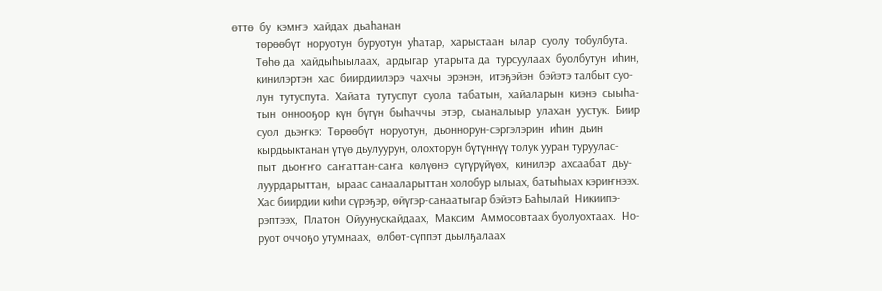өттө  бу  кэмҥэ  хайдах  дьаһанан
        төрөөбүт  норуотун  буруотун  уһатар,  харыстаан  ылар  суолу  тобулбута.
        Төһө да  хайдыһыылаах,  ардыгар  утарыта да  турсуулаах  буолбутун  иһин,
        кинилэртэн  хас  биирдиилэрэ  чахчы  эрэнэн,  итэҕэйэн  бэйэтэ талбыт суо-
        лун  тутуспута.  Хайата  тутуспут  суола  табатын,  хайаларын  киэнэ  сыыһа-
        тын  оннооҕор  күн  бүгүн  быһаччы  этэр,  сыаналыыр  улахан  уустук.  Биир
        суол  дьэҥкэ:  Төрөөбүт  норуотун,  дьоннорун-сэргэлэрин  иһин  дьин
        кырдьыктанан үтүө дьулуурун, олохторун бүтүннүү толук ууран туруулас-
        пыт  дьоҥҥо  саҥаттан-саҥа  көлүөнэ  сүгүрүйүөх,  кинилэр  ахсаабат  дьу-
        луурдарыттан,  ыраас санааларыттан холобур ылыах, батыһыах кэриҥнээх.
        Хас биирдии киһи сүрэҕэр, өйүгэр-санаатыгар бэйэтэ Баһылай  Никиипэ-
        рэптээх,  Платон  Ойуунускайдаах,  Максим  Аммосовтаах буолуохтаах.  Но-
        руот оччоҕо утумнаах,  өлбөт-сүппэт дьылҕалаах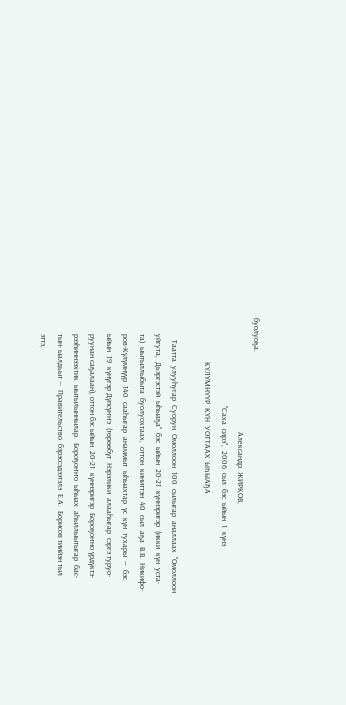буолуоҕа.
                                                         Александр  ЖИРКОВ,
                                            "Саха  сирэ",  2006  сыл  бэс  ыйын  1  күнэ
                      КҮЛҮМНҮҮР  КҮН  УОТТААХ  ЫҺЫАҔА

           Таатта  улууһугар  Суорун  Омоллоон  100  сылыгар  аналлаах  "Омоллоон
        уйгута,  Дьэргэстэй  ыһыаҕа"  бэс  ыйын  20-21  күннэригэр  (икки  күн  уста-
        та)  ыытыллыбыта  буолуохтаах,  оттон  киниттэн  40  сыл  аҕа  В.В.  Никифо-
        ров-Күлүмнүүр  140  сааһыгар  анаммыт  ыһыахтар  үс  күн  тухары  —  бэс
        ыйын  19  күнүгэр Дүпсүҥҥэ  (төрөөбүт  Нэрэлики  алааһыгар  сэргэ туруо-
        руунан саҕалаан), оттон бэс ыйын  20-21  күннэригэр  Бороҕоҥно үрдүктэ-
        рээһиннээхтик  ыытылыннылар.  Бороҕоҥҥо  ыһыах  аһыллыытыгар  бас-
        тын- ыалдьыт —  Правительство  бэрэссэдээтэлэ  Е.А.  Борисов тиийэн тыл
        эттэ,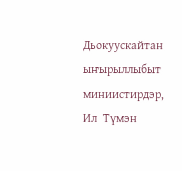Дьокуускайтан  ыҥырыллыбыт  миниистирдэр,  Ил  Түмэн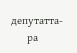депутатта-
        ра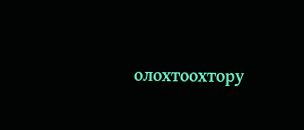олохтоохтору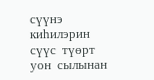сүүнэ  киһилэрин  сүүс  түөрт  уон  сылынан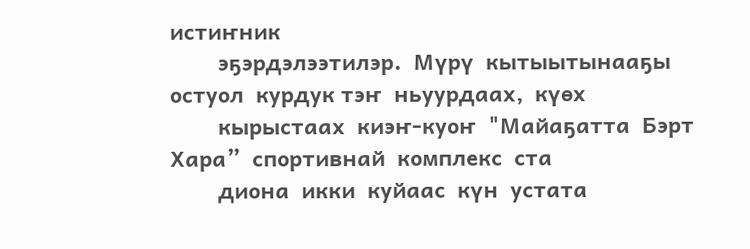истиҥник
        эҕэрдэлээтилэр.  Мүрү  кытыытынааҕы  остуол  курдук тэҥ  ньуурдаах,  күөх
        кырыстаах  киэҥ-куоҥ  "Майаҕатта  Бэрт  Хара”  спортивнай  комплекс  ста
        диона  икки  куйаас  күн  устата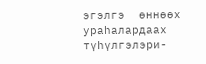эгэлгэ  өннөөх  ураһалардаах  түһүлгэлэри-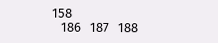158
   186   187   188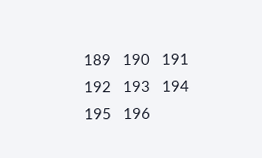189   190   191   192   193   194   195   196